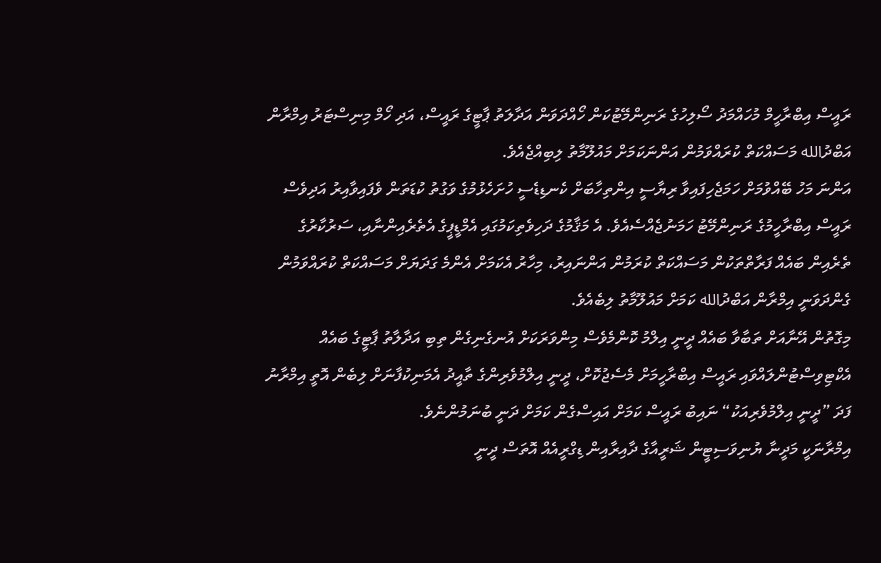ރައީސް އިބްރާހީމް މުހައްމަދު ސޯލިހުގެ ރަނިންމޭޓުކަން ހޯއްދަވަން އަދާލަތު ޕާޓީގެ ރައީސް، އަދި ހޯމް މިނިސްޓަރު އިމްރާން އަބްދުالله މަސައްކަތް ކުރައްވަމުން އަންނަކަމަށް މައުލޫމާތު ލިބިއްޖެއެވެ.
އަންނަ މަހު ބޭއްވުމަށް ހަމަޖެހިފައިވާ ރިޔާސީ އިންތިހާބަށް ކެނޑިޑެސީ ހުށަހެޅުމުގެ ވަގުތު ކުޑަތަން ވެފައިވާއިރު އަދިވެސް ރައީސް އިބްރާހީމުގެ ރަނިންމޭޓު ހަމަނުޖެއްސެއެވެ. އެ މަޤާމުގެ ދަހިވެތިކަމުގައި އެމްޑީޕީގެ އެތެރެއިންނާއި، ސަރުކާރުގެ ތެރެއިން ބައެއް ފަރާތްތަކުން މަސައްކަތް ކުރަމުން އަންނައިރު، މިހާރު އެކަމަށް އެންމެ ގަދަޔަށް މަސައްކަތް ކުރައްވަމުން ގެންދަވަނީ އިމްރާން އަބްދުالله ކަމަށް މައުލޫމާތު ލިބެއެވެ.
މިގޮތުން އޭނާއަށް ތަބާވާ ބައެއް ދީނީ އިލްމު ކޮންމެވެސް މިންވަރަކަށް އުނގެނިގެން ތިބި އަދާލާތު ޕާޓީގެ ބައެއް އެކްޓިވިސްޓުންލައްވައި ރައީސް އިބްރާހީމަށް މެސެޖުކޮށް، ދީނީ އިލްމުވެރިންގެ ތާއީދު އެމަނިކުފާނަށް ލިބެން އޮތީ އިމްރާނު ފަދަ ”ދީނީ އިލްމުވެރިއަކު“ ނައިބު ރައީސް ކަމަށް އައިސްގެން ކަމަށް ދަނީ ބުނަމުންނެވެ.
އިމްރާނަކީ މަދީނާ ޔުނިވަސިޓީން ޝަރީއާގެ ދާއިރާއިން ޑިގްރީއެއް އޮތަސް ދީނީ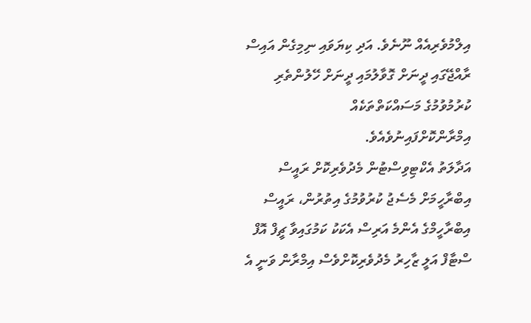އިލްމުވެރިއެއް ނޫނެވެ. އަދި ކިޔަވައި ނިމިގެން އައިސް ރާއްޖޭގައި ދީނަށް ގޮވާލުމައި ދީނަށް ހޭލުންތެރި ކުރުމުވުމުގެ މަސައްކަތްތަކެއް އިމްރާންކޮށްފައިނުވެއެވެ.
އަދާލަތު އެކްޓިވިސްޓުން މެދުވެރިކޮށް ރައީސް އިބްރާހީމަށް މެސެޖު ކުރުވުމުގެ އިތުރުން، ރައީސް އިބްރާހީމްގެ އެންމެ އަރިސް އެކަކު ކަމުގައިވާ ޗީފް އޮފް ސްޓާފް އަލީ ޒާހިރު މެދުވެރިކޮށްވެސް އިމްރާން ވަނީ އެ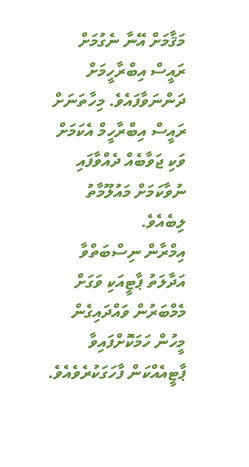މަޤާމަށް އޭނާ ނެގުމަށް ރައީސް އިބްރާހީމަށް ދަންނަވާފައެވެ. މިހާތަނަށް ރައީސް އިބްރާހީމް އެކަމަށް ވަކި ޖަވާބެއް ދެއްވާފައި ނުވާކަމަށް މައުލޫމާތު ލިބެއެވެ.
އިމްރާން ނިސްބަތްވާ އަދާލަތު ޕާޓީއަކި ވަގަށް މެމްބަރުން ވައްދައިގެން މީހުން ހަމަކޮށްފައިވާ ޕާޓީއެއްކަން ފާހަގަކުރެވެއެވެ.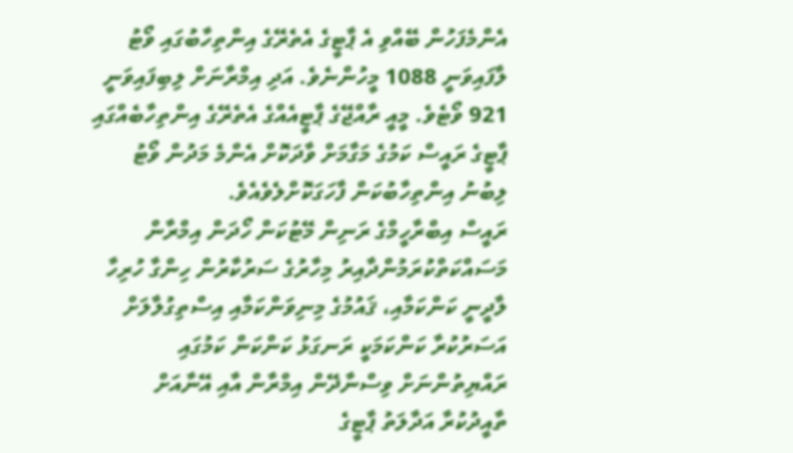އެންމެފަހުން ބޭއްވި އެ ޕާޓީގެ އެތެރޭގެ އިންތިހާބުގައި ވޯޓު ލާފައިވަނީ 1088 މީހުންނެވެ. އަދި އިމްރާނަށް ލިބިފައިވަނީ 921 ވޯޓެވެ. މީއީ ރާއްޖޭގެ ޕާޓީއެއްގެ އެތެރޭގެ އިންތިހާބެއްގައި ޕާޓީގެ ރައީސް ކަމުގެ މަގާމަށް ވާދަކޮށް އެންމެ މަދުން ވޯޓު ލިބުނު އިންތިހާބުކަން ފާހަގަކޮށްލެވެއެވެ.
ރައީސް އިބްރާހީމްގެ ރަނިން މޭޓުކަން ހޯދަން އިމްރާން މަސައްކަތްކުރަމުންދާއިރު މިހާރުގެ ސަރުކާރުން ހިންގާ ހުރިހާ ލާދީނީ ކަންކަމާއި، ޤައުމުގެ މިނިވަންކަމާއި އިސްތިގުލާލަށް އަސަރުކުރާ ކަންކަމަކީ ރަނގަޅު ކަންކަން ކަމުގައި ރައްޔިތުންނަށް ވިސްނާދޭން އިމްރާން އާއި އޭނާއަށް ތާއީދުކުރާ އަދާލަތު ޕާޓީގެ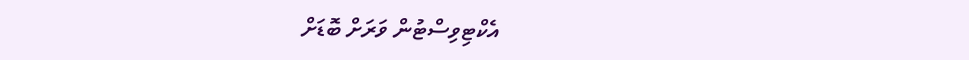އެކްޓިވިސްޓުން ވަރަށް ބޮޑަށް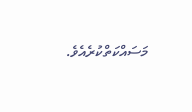މަސައްކަތްކުރެއެވެ.